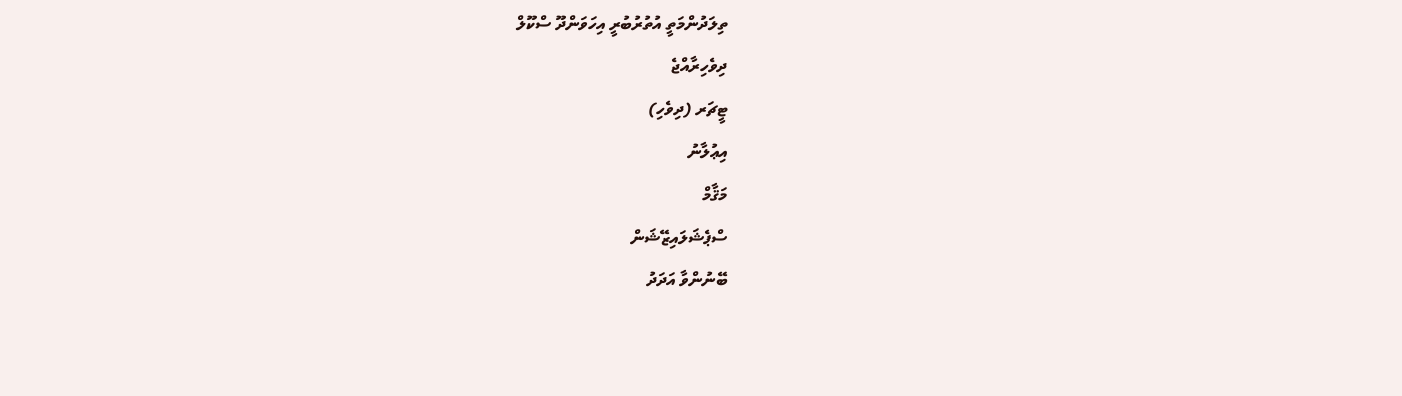ތިލަދުންމަތީ އުތުރުބުރީ އިހަވަންދޫ ސްކޫލް
ދިވެހިރާއްޖެ
ޓީޗަރ (ދިވެހި)
އިޢުލާނު
މަޤާމް
ސްޕެޝަލައިޒޭޝަން
ބޭނުންވާ އަދަދު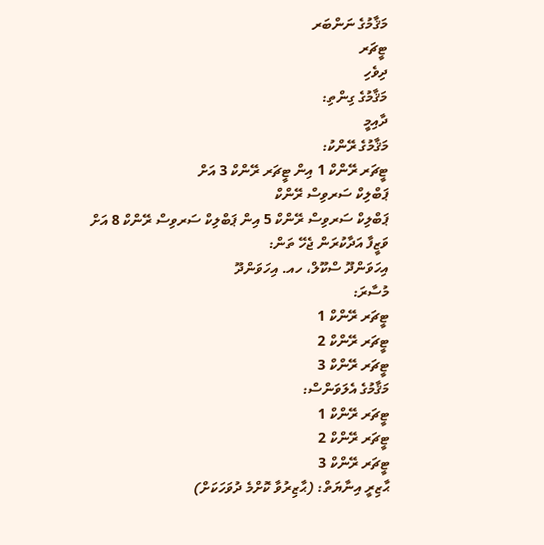މަޤާމުގެ ނަންބަރ
ޓީޗަރ
ދިވެހި
މަޤާމުގެ ގިންތި:
ދާއިމީ
މަޤާމުގެ ރޭންކު:
ޓީޗަރ ރޭންކް 1 އިން ޓީޗަރ ރޭންކް 3 އަށް
ޕަބްލިކް ސަރވިސް ރޭންކް
ޕަބްލިކް ސަރވިސް ރޭންކް 5 އިން ޕަބްލިކް ސަރވިސް ރޭންކް 8 އަށް
ވަޒީފާ އަދާކުރަން ޖެހޭ ތަން:
އިހަވަންދޫ ސްކޫލް، ހއ. އިހަވަންދޫ
މުސާރަ:
ޓީޗަރ ރޭންކް 1
ޓީޗަރ ރޭންކް 2
ޓީޗަރ ރޭންކް 3
މަޤާމުގެ އެލަވަންސް:
ޓީޗަރ ރޭންކް 1
ޓީޗަރ ރޭންކް 2
ޓީޗަރ ރޭންކް 3
ޙާޒިރީ އިނާޔަތް: (ޙާޒިރުވާ ކޮށްމެ ދުވަހަކަށް)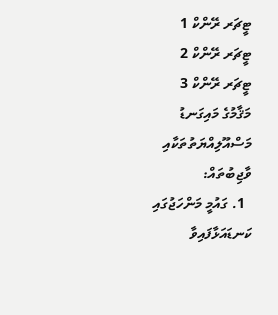ޓީޗަރ ރޭންކް 1
ޓީޗަރ ރޭންކް 2
ޓީޗަރ ރޭންކް 3
މަޤާމުގެ މައިގަނޑު މަސްއޫލިއްޔަތުތަކާއި ވާޖިބުތައް:
  1. ގައުމީ މަންހަޖުގައި ކަނޑައަޅާފައިވާ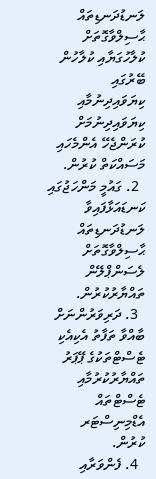ލަނޑުދަނޑިތައް ޙާސިލްވާގޮތަށް ކުލާހުގަޔާއި ކުލާހުން ބޭރުގައި ކިޔަވައިދިނުމާއި ކިޔަވައިދިނުމަށް ކުރަންޖެހޭ އެންމެހައި މަސައްކަތް ކުރުން.
  2. ގައުމީ މަންހަޖުގައި ކަނޑައަޅާފައިވާ ލަނޑުދަނޑިތައް ޙާސިލްވާގޮތަށް ލެސަންޕްލޭން ތައްޔާރުކުރުން.
  3. ދަރިވަރުންނަށް ބާއްވާ ތަފާތު އެކިއެކި ޓެސްޓްތަކުގެ ޕޭޕަރު ތައްޔާރުކުރުމާއި ޓެސްޓްތައް އެޑްމިނިސްޓަރ ކުރުން.
  4. ފެންވަރާއި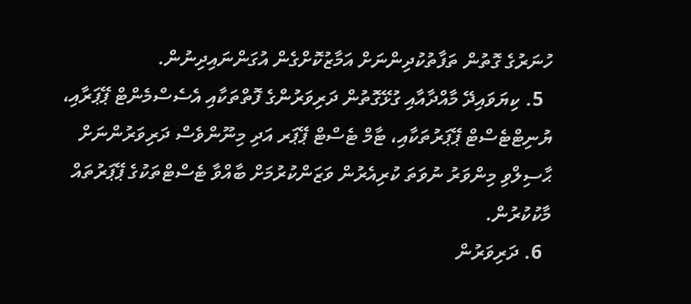ހުނަރުގެ ގޮތުން ތަފާތުކުދިންނަށް އަމާޒުކޮށްގެން އުގަންނައިދިނުން.
  5. ކިޔަވައިދޭ މާއްދާއާއި ގުޅޭގޮތުން ދަރިވަރުންގެ ފޮތްތަކާއި އެސެސްމެންޓް ޕޭޕަރާއި، ޔުނިޓްޓެސްޓް ޕޭޕަރުތަކާއި، ޓާމް ޓެސްޓް ޕޭޕަރ އަދި މިނޫންވެސް ދަރިވަރުންނަށް ޙާސިލްވި މިންވަރު ނުވަތަ ކުރިއެރުން ވަޒަންކުރުމަށް ބާއްވާ ޓެސްޓްތަކުގެ ޕޭޕަރުތައް މާކުކުރުން.
  6. ދަރިވަރުން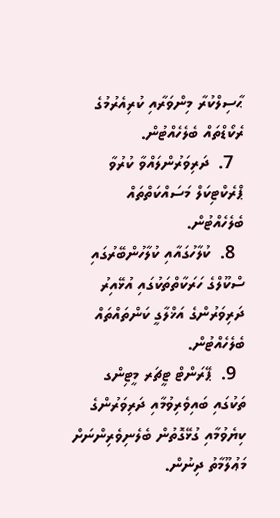ޙާސިލްކުރާ މިންވަރާއި ކުރިއެރުމުގެ ރެކޯޑްތައް ބެލެހެއްޓުން.
  7.  ދަރިވަރުންލައްވާ ކުރުވާ ޕްރެކްޓިކަލް މަސައްކަތްތައް ބެލެހެއްޓުން.
  8.  ކުލާހުގައާއި ކުލާހުންބޭރުގައި ސްކޫލްގެ ހަރަކާތްތަކުގައި އުޅޭއިރު ދަރިވަރުންގެ އަޚްލާގީ ކަންތައްތައް ބެލެހެއްޓުން.
  9.  ޕޭރަންޓް ޓީޗަރ މީޓިންގ ތަކުގައި ބައިވެރިވުމާއި ދަރިވަރުންގެ ކިޔެވުމާއި ގުޅޭގޮތުން ބެލެނިވެރިންނަށް މަޢުލޫމާތު ދިނުން.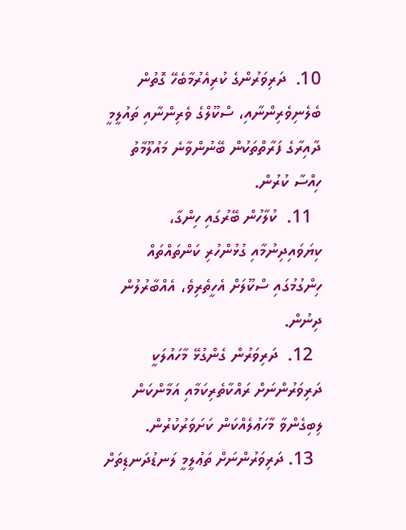10.  ދަރިވަރުންގެ ކުރިއެރުމާބެހޭ ގޮތުން ބެލެނިވެރިންނާއި، ސްކޫލްގެ ވެރިންނާއި ތައުލީމީ ދާއިރާގެ ފަރާތްތަކުން ބޭނުންވާނެ މައުލޫމާތު ހިއްސާ ކުރުން.
  11.  ކުލާހުން ބޭރުގައި ހިންގާ، ކިޔަވައިދިނުމާއި ގުޅުންހުރި ކަންތައްތައް ހިންގުމުގައި ސްކޫލަށް އެހީތެރިވެ، އެއްބާރުލުން ދިނުން.
  12.  ދަރިވަރުން ގެންގުޅޭ މާހައުލަކީ ދަރިވަރުންނަށް ރައްކާތެރިކަމާއި އަމާންކަން ލިބިގެންވާ މާހަޢުލެއްކަން ކަށަވަރުކުރުން.
  13. ދަރިވަރުންނަށް ތަޢުލީމީ ލަނޑުދަނޑިތަށް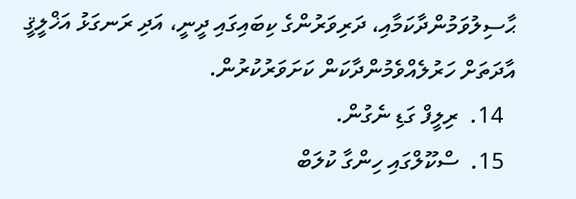ޙާސިލުވަމުންދާކަމާއި، ދަރިވަރުންގެ ކިބައިގައި ދީނީ، އަދި ރަނގަޅު އަޚްލީޤީ އާދަތަށް ހަރުލެއްވެމުންދާކަން ކަށަވަރުކުރުން.
  14.  ރިލީފް ގަޑި ނެގުން.
  15.  ސްކޫލްގައި ހިންގާ ކުލަބް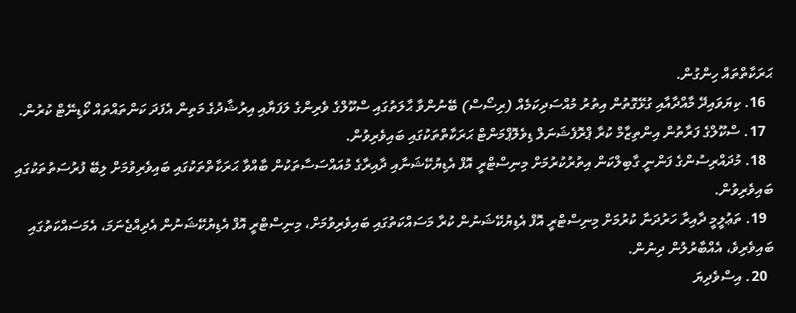ޙަރަކާތްތައް ހިންގުން.
  16. ކިޔަވައިދޭ މާއްދާއާއި ގުޅޭގޮތުން އިތުރު މުއްސަދިކަމެއް (ރިސޯސް) ބޭނުންވާ ޙާލަތުގައި ސްކޫލްގެ ވެރިންގެ ލަފަޔާއި އިރުޝާދުގެ މަތިން އެފަދަ ކަންތައްތައް ކޯޑިނޭޓް ކުރުން.
  17. ސްކޫލްގެ ފަރާތުން އިންތިޒާމް ކުރާ ޕްރޮފެޝަނަލް ޑިވެލޮޕްމަންޓް ޙަރަކާތްތަކުގައި ބައިވެރިވުން.
  18. މުދައްރިސުންގެ ފަންނީ ގާބިލްކަން އިތުރުކުރުމަށް މިނިސްޓްރީ އޮފް އެޑިޔުކޭޝަނާއި ދާއިރާގެ މުއައްސަސާތަކުން ބާއްވާ ޙަރަކާތްތަކުގައި ބައިވެރިވުމަށް ލިބޭ ފުރުސަތުތަކުގައި ބައިވެރިވުން.
  19. ތަޢުލީމީ ދާއިރާ ހަރުދަނާ ކުރުމަށް މިނިސްޓްރީ އޮފް އެޑިޔުކޭޝަނުން ކުރާ މަސައްކަތުގައި ބައިވެރިވުމަށް، މިނިސްޓްރީ އޮފް އެޑިޔުކޭޝަނުން އެދިއްޖެނަމަ، އެމަސައްކަތުގައި ބައިވެރިވެ، އެއްބާރުލުން ދިނުން.
  20. އިސްވެދިޔަ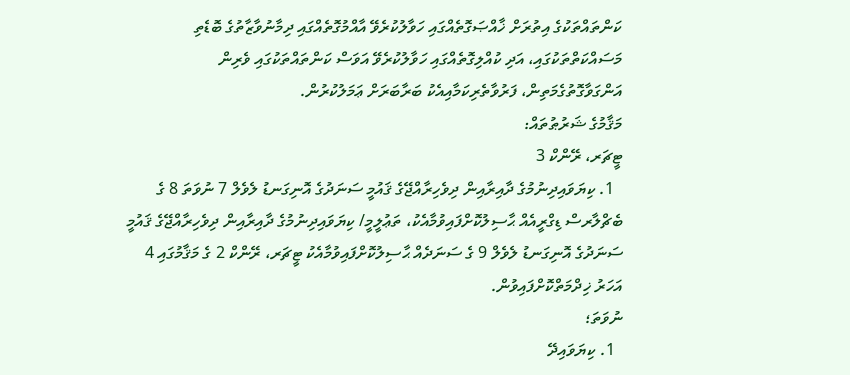ކަންތައްތަކުގެ އިތުރަށް ޚާއްޞަގޮތެއްގައި ހަވާލުކުރެވޭ އާއްމުގޮތެއްގައި ދިމާނުވާޒާތުގެ ބޮޑެތި މަސައްކަތްތަކުގައި، އަދި ކުއްލިގޮތެއްގައި ހަވާލުކުރެވޭ އަވަސް ކަންތައްތަކުގައި ވެރިން އަންގަވާގޮތުގެމަތިން، ފަރުވާތެރިކަމާއިއެކު ބަރާބަރަށް ޢަމަލުކުރުން.
މަޤާމުގެ ޝަރުޠުތައް:
ޓީޗަރ، ރޭންކް 3
  1. ކިޔަވައިދިނުމުގެ ދާއިރާއިން ދިވެހިރާއްޖޭގެ ޤައުމީ ސަނަދުގެ އޮނިގަނޑު ލެވެލް 7 ނުވަތަ 8 ގެ ބެޗްލާރސް ޑިގްރީއެއް ޙާސިލުކޮށްފައިވުމާއެކު، ތަޢުލީމީ/ ކިޔަވައިދިނުމުގެ ދާއިރާއިން ދިވެހިރާއްޖޭގެ ޤައުމީ ސަނަދުގެ އޮނިގަނޑު ލެވެލް 9 ގެ ސަނަދެއް ޙާސިލުކޮށްފައިވުމާއެކު ޓީޗަރ، ރޭންކް 2 ގެ މަޤާމުގައި 4 އަހަރު ޚިދްމަތްކޮށްފައިވުން.
ނުވަތަ؛
  1. ކިޔަވައިދޭ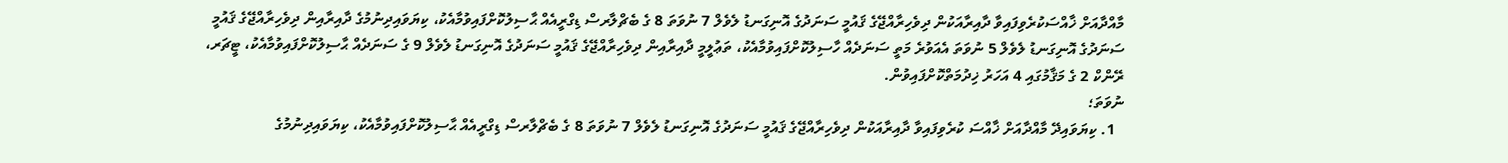މާއްދާއަށް ޚާއްސަކުރެވިފައިވާ ދާއިރާއަކުން ދިވެހިރާއްޖޭގެ ޤައުމީ ސަނަދުގެ އޮނިގަނޑު ލެވެލް 7 ނުވަތަ 8 ގެ ބެޗްލާރސް ޑިގްރީއެއް ޙާސިލުކޮށްފައިވުމާއެކު، ކިޔަވައިދިނުމުގެ ދާއިރާއިން ދިވެހިރާއްޖޭގެ ޤައުމީ ސަނަދުގެ އޮނިގަނޑު ލެވެލް 5 ނުވަތަ އެއަވުރެ މަތީ ސަނަދެއް ހާސިލުކޮށްފައިވުމާއެކު، ތަޢުލީމީ ދާއިރާއިން ދިވެހިރާއްޖޭގެ ޤައުމީ ސަނަދުގެ އޮނިގަނޑު ލެވެލް 9 ގެ ސަނަދެއް ޙާސިލުކޮށްފައިވުމާއެކު، ޓީޗަރ، ރޭންކް 2 ގެ މަޤާމުގައި 4 އަހަރު ޚިދުމަތްކޮށްފައިވުން.
ނުވަތަ؛
  1. ކިޔަވައިދޭ މާއްދާއަށް ޚާއްސަ ކުރެވިފައިވާ ދާއިރާއަކުން ދިވެހިރާއްޖޭގެ ޤައުމީ ސަނަދުގެ އޮނިގަނޑު ލެވެލް 7 ނުވަތަ 8 ގެ ބެޗްލާރސް ޑިގްރީއެއް ޙާސިލުކޮށްފައިވުމާއެކު، ކިޔަވައިދިނުމުގެ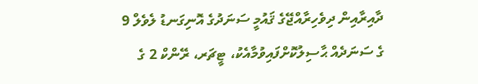ދާއިރާއިން ދިވެހިރާއްޖޭގެ ޤައުމީ ސަނަދުގެ އޮނިގަނޑު ލެވެލް 9 ގެ ސަނަދެއް ޙާސިލުކޮށްފައިވުމާއެކު، ޓީޗަރ، ރޭންކް 2 ގެ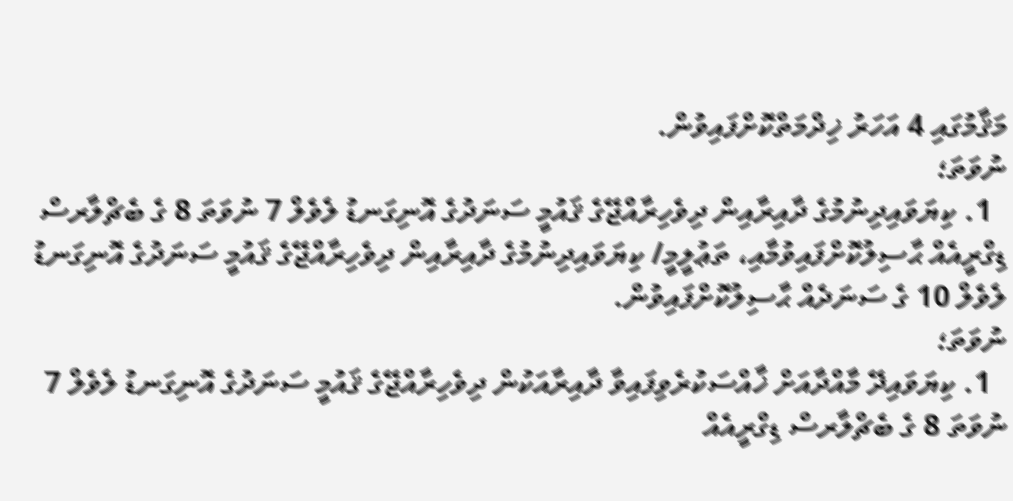މަޤާމުގައި 4 އަހަރު ޚިދްމަތްކޮށްފައިވުން.
ނުވަތަ؛
  1. ކިޔަވައިދިނުމުގެ ދާއިރާއިން ދިވެހިރާއްޖޭގެ ޤައުމީ ސަނަދުގެ އޮނިގަނޑު ލެވެލް 7 ނުވަތަ 8 ގެ ބެޗްލާރސް ޑިގްރީއެއް ޙާސިލުކޮށްފައިވުމާއި، ތަޢުލީމީ/ ކިޔަވައިދިނުމުގެ ދާއިރާއިން ދިވެހިރާއްޖޭގެ ޤައުމީ ސަނަދުގެ އޮނިގަނޑު ލެވެލް 10 ގެ ސަނަދެއް ޙާސިލުކޮށްފައިވުން.
ނުވަތަ؛
  1. ކިޔަވައިދޭ މާއްދާއަށް ޚާއްސަކުރެވިފައިވާ ދާއިރާއަކުން ދިވެހިރާއްޖޭގެ ޤައުމީ ސަނަދުގެ އޮނިގަނޑު ލެވެލް 7 ނުވަތަ 8 ގެ ބެޗްލާރސް ޑިގްރީއެއް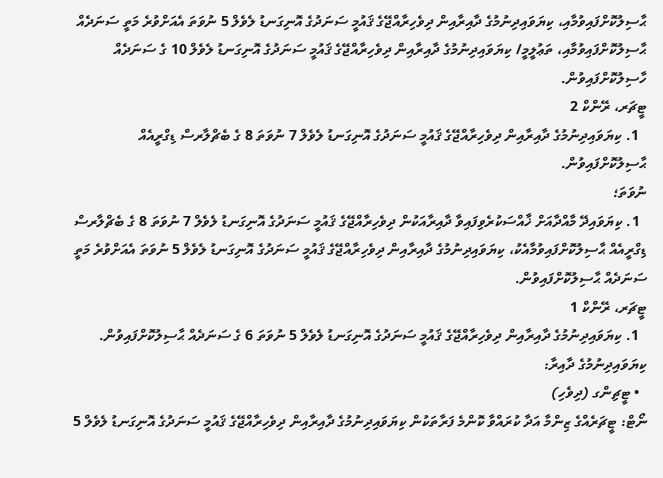ޙާސިލުކޮށްފައިވުމާއި، ކިޔަވައިދިނުމުގެ ދާއިރާއިން ދިވެހިރާއްޖޭގެ ޤައުމީ ސަނަދުގެ އޮނިގަނޑު ލެވެލް 5 ނުވަތަ އެއަށްވުރެ މަތީ ސަނަދެއް ޙާސިލުކޮށްފައިވުމާއި، ތަޢުލީމީ/ ކިޔަވައިދިނުމުގެ ދާއިރާއިން ދިވެހިރާއްޖޭގެ ޤައުމީ ސަނަދުގެ އޮނިގަނޑު ލެވެލް 10 ގެ ސަނަދެއް ހާސިލުކޮށްފައިވުން.
ޓީޗަރ، ރޭންކް 2
  1. ކިޔަވައިދިނުމުގެ ދާއިރާއިން ދިވެހިރާއްޖޭގެ ޤައުމީ ސަނަދުގެ އޮނިގަނޑު ލެވެލް 7 ނުވަތަ 8 ގެ ބެޗްލާރސް ޑިގްރީއެއް ޙާސިލުކޮށްފައިވުން.
ނުވަތަ؛
  1. ކިޔަވައިދޭ މާއްދާއަށް ޚާއްސަކުރެވިފައިވާ ދާއިރާއަކުން ދިވެހިރާއްޖޭގެ ޤައުމީ ސަނަދުގެ އޮނިގަނޑު ލެވެލް 7 ނުވަތަ 8 ގެ ބެޗްލާރސް ޑިގްރީއެއް ޙާސިލުކޮށްފައިވުމާއެކު، ކިޔަވައިދިނުމުގެ ދާއިރާއިން ދިވެހިރާއްޖޭގެ ޤައުމީ ސަނަދުގެ އޮނިގަނޑު ލެވެލް 5 ނުވަތަ އެއަށްވުރެ މަތީ ސަނަދެއް ޙާސިލުކޮށްފައިވުން.
ޓީޗަރ، ރޭންކް 1
  1. ކިޔަވައިދިނުމުގެ ދާއިރާއިން ދިވެހިރާއްޖޭގެ ޤައުމީ ސަނަދުގެ އޮނިގަނޑު ލެވެލް 5 ނުވަތަ 6 ގެ ސަނަދެއް ޙާސިލުކޮށްފައިވުން.
ކިޔަވައިދިނުމުގެ ދާއިރާ:
  • ޓީޗިންގ (ދިވެހި)
ނޯޓް: ޓީޗަރެއްގެ ޒިންމާ އަދާ ކުރައްވާ ކޮންމެ ފަރާތަކުން ކިޔަވައިދިނުމުގެ ދާއިރާއިން ދިވެހިރާއްޖޭގެ ޤައުމީ ސަނަދުގެ އޮނިގަނޑު ލެވެލް 5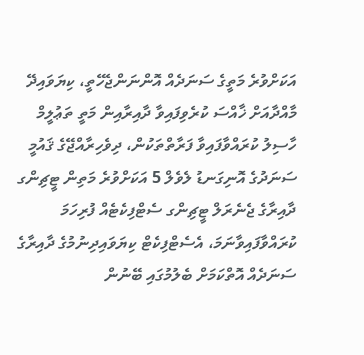އަކަށްވުރެ މަތީގެ ސަނަދެއް އޮންނަންޖެހޭތީ، ކިޔަވައިދޭ މާއްދާއަށް ޚާއްސަ ކުރެވިފައިވާ ދާއިރާއިން މަތީ ތަޢުލީމް ހާސިލު ކުރައްވާފައިވާ ފަރާތްތަކުން، ދިވެހިރާއްޖޭގެ ޤައުމީ ސަނަދުގެ އޮނިގަނޑު ލެވެލް 5 އަކަށްވުރެ މަތިން ޓީޗިންގ ދާއިރާގެ ޖެނެރަލް ޓީޗިންގ ސެޓްފިކެޓެއް ފުރިހަމަ ކުރައްވާފައިވާނަމަ، އެސެޓްފިކެޓް ކިޔަވައިދިނުމުގެ ދާއިރާގެ ސަނަދެއް އޮތްކަމަށް ބެލުމުގައި ބޭނުން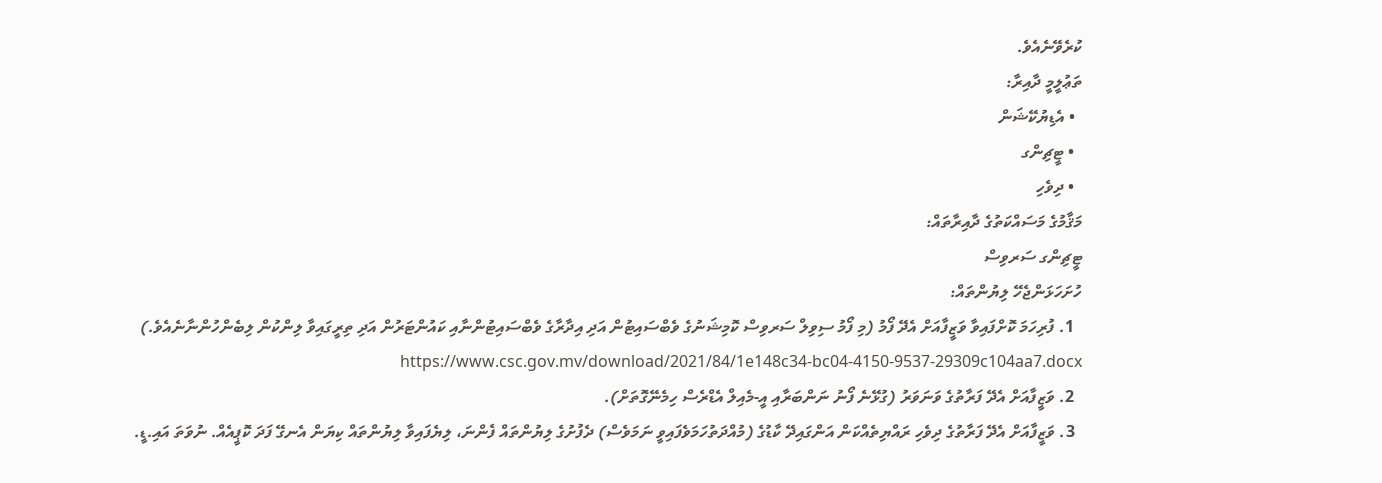ކުރެވޭނެއެވެ.
ތަޢުލީމީ ދާއިރާ:
  • އެޑިޔުކޭޝަން
  • ޓީޗިންގ
  • ދިވެހި
މަޤާމުގެ މަސައްކަތުގެ ދާއިރާތައް:
ޓީޗިންގ ސަރވިސް
ހުށަހަޅަންޖެހޭ ލިޔުންތައް:
  1. ފުރިހަމަ ކޮށްފައިވާ ވަޒީފާއަށް އެދޭ ފޯމު (މި ފޯމު ސިވިލް ސަރވިސް ކޮމިޝަނުގެ ވެބްސައިޓުން އަދި އިދާރާގެ ވެބްސައިޓުންނާއި ކައުންޓަރުން އަދި ތިރީގައިވާ ލިންކުން ލިބެންހުންނާނެއެވެ.)  https://www.csc.gov.mv/download/2021/84/1e148c34-bc04-4150-9537-29309c104aa7.docx
  2. ވަޒީފާއަށް އެދޭ ފަރާތުގެ ވަނަވަރު (ގުޅޭނެ ފޯނު ނަންބަރާއި އީ-މެއިލް އެޑްރެސް ހިމެނޭގޮތަށް).
  3. ވަޒީފާއަށް އެދޭ ފަރާތުގެ ދިވެހި ރައްޔިތެއްކަން އަންގައިދޭ ކާޑުގެ (މުއްދަތުހަމަވެފައިވީ ނަމަވެސް) ދެފުށުގެ ލިޔުންތައް ފެންނަ، ލިޔެފައިވާ ލިޔުންތައް ކިޔަން އެނގޭ ފަދަ ކޮޕީއެއް. ނުވަތަ އައި.ޑީ.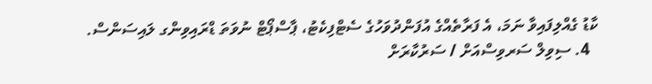ކާޑު ގެއްލިފައިވާ ނަމަ، އެ ފަރާތެއްގެ އުފަންދުވަހުގެ ސެޓްފިކެޓު، ޕާސްޕޯޓް ނުވަތަ ޑްރައިވިންގ ލައިސަންސް.
  4. ސިވިލް ސަރވިސްއަށް / ސަރުކާރަށް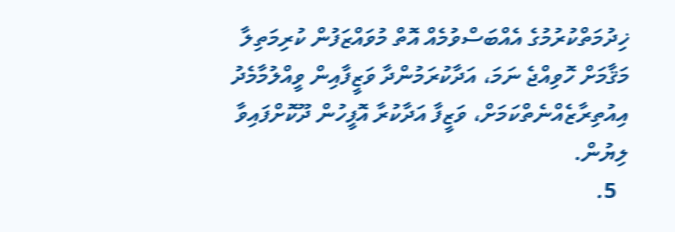ޚިދުމަތްކުރުމުގެ އެއްބަސްވުމެއް އޮތް މުވައްޒަފުން ކުރިމަތިލާ މަޤާމަށް ހޮވިއްޖެ ނަމަ، އަދާކުރަމުންދާ ވަޒީފާއިން ވީއްލުމާމެދު އިއުތިރާޒެއްނެތްކަމަށް، ވަޒީފާ އަދާކުރާ އޮފީހުން ދޫކޮށްފައިވާ ލިޔުން.
  5.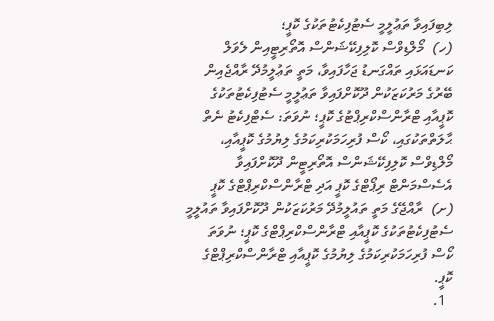ލިބިފައިވާ ތަޢުލީމީ ސެޓުފިކެޓުތަކުގެ ކޮޕީ؛
(ހ)  މޯލްޑިވްސް ކޮލިފިކޭޝަންސް އޮތޯރިޓީއިން ލެވަލް ކަނޑައަޅައި ތައްގަނޑު ޖަހާފައިވާ، މަތީ ތަޢުލީމުދޭ ރާއްޖެއިން ބޭރުގެ މަރުކަޒަކުން ދޫކޮށްފައިވާ ތަޢުލީމީ ސެޓުފިކެޓުތަކުގެ ކޮޕީއާއި ޓްރާންސްކްރިޕްޓުގެ ކޮޕީ؛ ނުވަތަ: ސެޓްފިކެޓު ނެތް ޙާލަތްތަކުގައި، ކޯސް ފުރިހަމަކުރިކަމުގެ ލިޔުމުގެ ކޮޕީއާއި، މޯލްޑިވްސް ކޮލިފިކޭޝަންސް އޮތޯރިޓީން ދޫކޮށްފައިވާ އެސެސްމަންޓް ރިޕޯޓްގެ ކޮޕީ އަދި ޓްރާންސްކްރިޕްޓްގެ ކޮޕީ
(ށ)  ރާއްޖޭގެ މަތީ ތައުލީމުދޭ މަރުކަޒަކުން ދޫކޮށްފައިވާ ތައުލީމީ ސެޓުފިކެޓުތަކުގެ ކޮޕީއާއި ޓްރާންސްކްރިޕްޓްގެ ކޮޕީ؛ ނުވަތަ ކޯސް ފުރިހަމަކުރިކަމުގެ ލިޔުމުގެ ކޮޕީއާއި ޓްރާންސްކްރިޕްޓްގެ ކޮޕީ.
  1.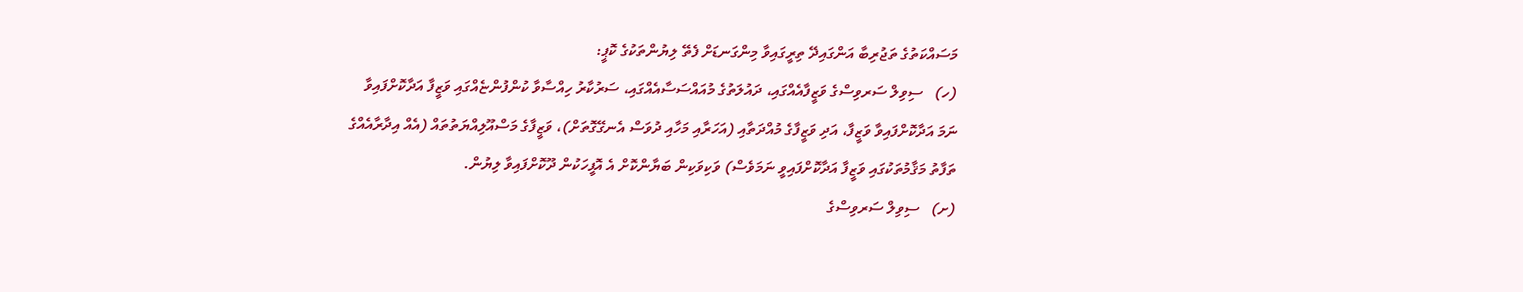މަސައްކަތުގެ ތަޖުރިބާ އަންގައިދޭ ތިރީގައިވާ މިންގަނޑަށް ފެތޭ ލިޔުންތަކުގެ ކޮޕީ:
(ހ)   ސިވިލް ސަރވިސްގެ ވަޒީފާއެއްގައި، ދައުލަތުގެ މުއައްސަސާއެއްގައި، ސަރުކާރު ހިއްސާވާ ކުންފުންޏެއްގައި ވަޒީފާ އަދާކޮށްފައިވާ ނަމަ އަދާކޮށްފައިވާ ވަޒީފާ، އަދި ވަޒީފާގެ މުއްދަތާއި (އަހަރާއި މަހާއި ދުވަސް އެނގޭގޮތަށް)، ވަޒީފާގެ މަސްއޫލިއްޔަތުތައް (އެއް އިދާރާއެއްގެ ތަފާތު މަޤާމުތަކުގައި ވަޒީފާ އަދާކޮށްފައިވީ ނަމަވެސް) ވަކިވަކިން ބަޔާންކޮށް އެ އޮފީހަކުން ދޫކޮށްފައިވާ ލިޔުން.
(ށ)   ސިވިލް ސަރވިސްގެ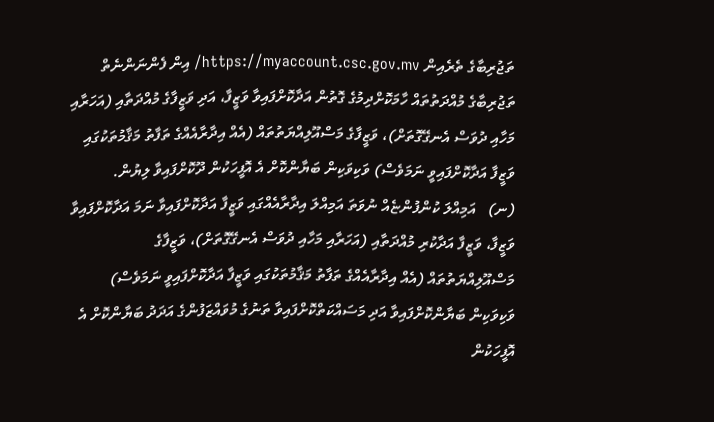ތަޖުރިބާގެ ތެރެއިން https://myaccount.csc.gov.mv/ އިން ފެންނަންނެތް ތަޖުރިބާގެ މުއްދަތުތައް ހާމަކޮށްދިމުގެ ގޮތުން އަދާކޮށްފައިވާ ވަޒީފާ، އަދި ވަޒީފާގެ މުއްދަތާއި (އަހަރާއި މަހާއި ދުވަސް އެނގޭގޮތަށް)، ވަޒީފާގެ މަސްއޫލިއްޔަތުތައް (އެއް އިދާރާއެއްގެ ތަފާތު މަޤާމުތަކުގައި ވަޒީފާ އަދާކޮށްފައިވީ ނަމަވެސް) ވަކިވަކިން ބަޔާންކޮށް އެ އޮފީހަކުން ދޫކޮށްފައިވާ ލިޔުން.
(ނ)   އަމިއްލަ ކުންފުންޏެއް ނުވަތަ އަމިއްލަ އިދާރާއެއްގައި ވަޒީފާ އަދާކޮށްފައިވާ ނަމަ އަދާކޮށްފައިވާ ވަޒީފާ، ވަޒީފާ އަދާކުރި މުއްދަތާއި (އަހަރާއި މަހާއި ދުވަސް އެނގޭގޮތަށް)، ވަޒީފާގެ މަސްއޫލިއްޔަތުތައް (އެއް އިދާރާއެއްގެ ތަފާތު މަޤާމުތަކުގައި ވަޒީފާ އަދާކޮށްފައިވީ ނަމަވެސް) ވަކިވަކިން ބަޔާންކޮށްފައިވާ އަދި މަސައްކަތްކޮށްފައިވާ ތަނުގެ މުވައްޒަފުންގެ އަދަދު ބަޔާންކޮށް އެ އޮފީހަކުން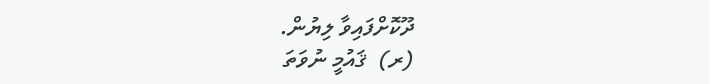ދޫކޮށްފައިވާ ލިޔުން.
(ރ)  ޤައުމީ ނުވަތަ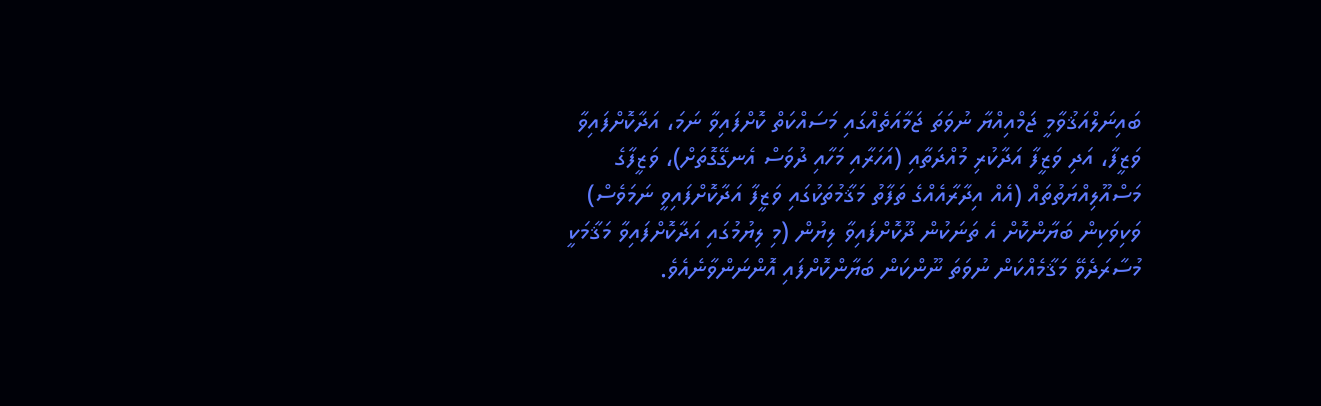ބައިނަލްއަޤުވާމީ ޖަމްއިއްޔާ ނުވަތަ ޖަމާއަތެއްގައި މަސައްކަތް ކޮށްފައިވާ ނަމަ، އަދާކޮށްފައިވާ ވަޒީފާ، އަދި ވަޒީފާ އަދާކުރި މުއްދަތާއި (އަހަރާއި މަހާއި ދުވަސް އެނގޭގޮތަށް)، ވަޒީފާގެ މަސްއޫލިއްޔަތުތައް (އެއް އިދާރާއެއްގެ ތަފާތު މަޤާމުތަކުގައި ވަޒީފާ އަދާކޮށްފައިވީ ނަމަވެސް) ވަކިވަކިން ބަޔާންކޮށް އެ ތަނަކުން ދޫކޮށްފައިވާ ލިޔުން (މި ލިޔުމުގައި އަދާކޮށްފައިވާ މަޤާމަކީ މުސާރަދެވޭ މަޤާމެއްކަން ނުވަތަ ނޫންކަން ބަޔާންކޮށްފައި އޮންނަންވާނެއެވެ.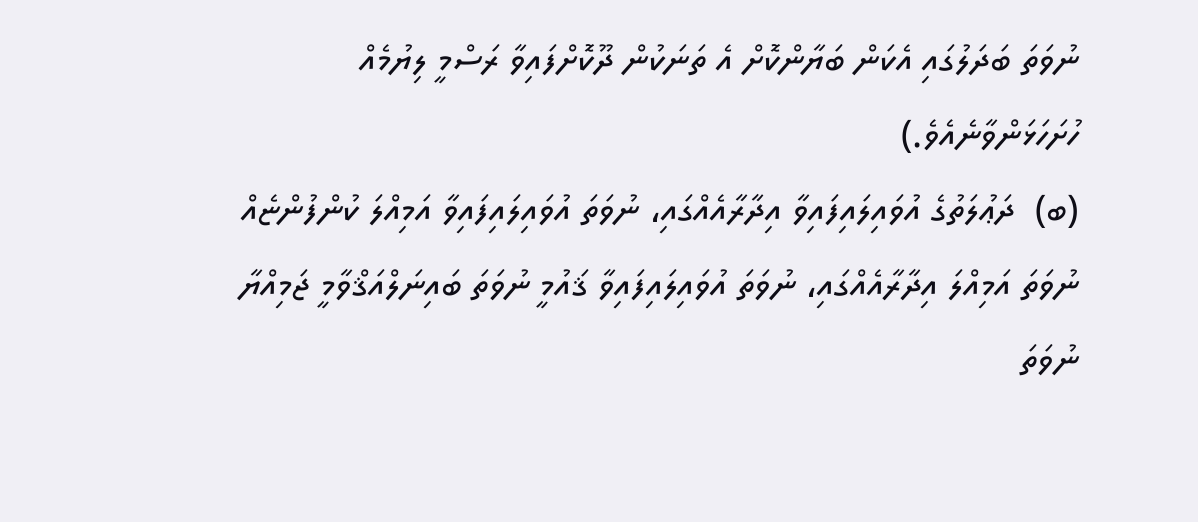ނުވަތަ ބަދަލުގައި އެކަން ބަޔާންކޮށް އެ ތަނަކުން ދޫކޮށްފައިވާ ރަސްމީ ލިޔުމެއް ހުށަހަޅަންވާނެއެވެ.)
(ބ)  ދަޢުލަތުގެ އުވައިލައިފައިވާ އިދާރާއެއްގައި، ނުވަތަ އުވައިލައިފައިވާ އަމިއްލަ ކުންފުންޏެއް ނުވަތަ އަމިއްލަ އިދާރާއެއްގައި، ނުވަތަ އުވައިލައިފައިވާ ޤައުމީ ނުވަތަ ބައިނަލްއަޤްވާމީ ޖަމިއްޔާ ނުވަތަ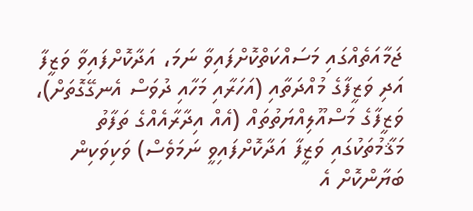ޖަމާއަތެއްގައި މަސައްކަތްކޮށްފައިވާ ނަމަ، އަދާކޮށްފައިވާ ވަޒީފާ އަދި ވަޒީފާގެ މުއްދަތާއި (އަހަރާއި މަހާއި ދުވަސް އެނގޭގޮތަށް)، ވަޒީފާގެ މަސްއޫލިއްޔަތުތައް (އެއް އިދާރާއެއްގެ ތަފާތު މަޤާމުތަކުގައި ވަޒީފާ އަދާކޮށްފައިވީ ނަމަވެސް) ވަކިވަކިން ބަޔާންކޮށް އެ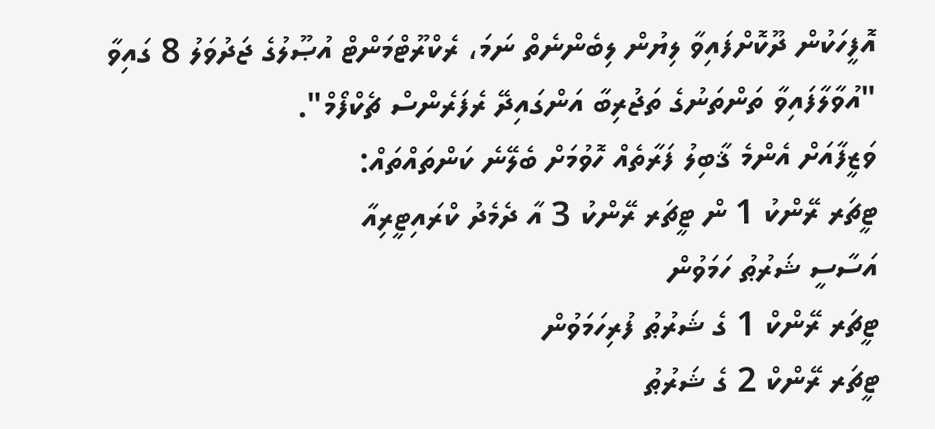އޮފީހަކުން ދޫކޮށްފައިވާ ލިޔުން ލިބެންނެތް ނަމަ، ރެކްރޫޓްމަންޓް އުޞޫލުގެ ޖަދުވަލު 8 ގައިވާ "އުވާލާފައިވާ ތަންތަނުގެ ތަޖުރިބާ އަންގައިދޭ ރެފަރެންސް ޗެކްފޯމް".
ވަޒީފާއަށް އެންމެ ޤާބިލު ފަރާތެއް ހޮވުމަށް ބެލޭނެ ކަންތައްތައް:
ޓީޗަރ ރޭންކު 1 ން ޓީޗަރ ރޭންކު 3 އާ ދެމެދު ކްރައިޓީރިއާ
އަސާސީ ޝަރުޠު ހަމަވުން
ޓީޗަރ ރޭންކް 1 ގެ ޝަރުޠު ފުރިހަމަވުން
ޓީޗަރ ރޭންކް 2 ގެ ޝަރުޠު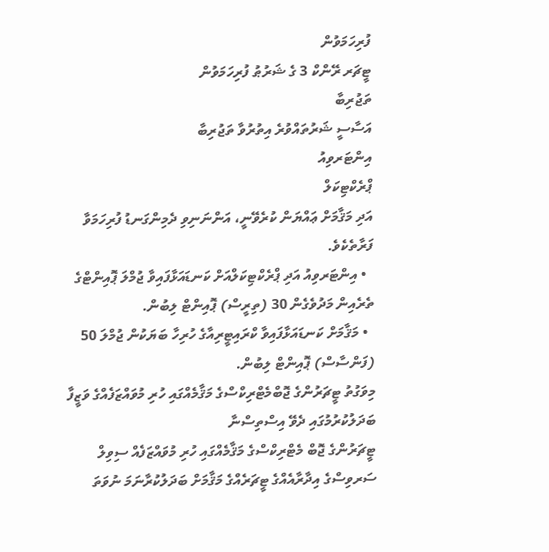ފުރިހަމަވުން
ޓީޗަރ ރޭންކް 3 ގެ ޝަރުޠު ފުރިހަމަވުން
ތަޖުރިބާ
އަސާސީ ޝަރުތައްވުރެ އިތުރުވާ ތަޖުރިބާ
އިންޓަރވިއު
ޕްރެކްޓިކަލް
އަދި މަޤާމަށް ޢައްޔަން ކުރެވޭނީ، އަންނަނިވި ދެމިންގަނޑު ފުރިހަމަވާ ފަރާތެކެވެ.
  • އިންޓަރވިއު އަދި ޕްރެކްޓިކަލްއަށް ކަނޑައަޅާފައިވާ ޖުމްލަ ޕޮއިންޓްގެ ތެރެއިން މަދުވެގެން 30 (ތިރީސް) ޕޮއިންޓް ލިބުން.
  • މަޤާމަށް ކަނޑައަޅާފައިވާ ކްރައިޓީރިއާގެ ހުރިހާ ބަޔަކުން ޖުމްލަ 50 (ފަންސާސް) ޕޮއިންޓް ލިބުން.
މިވަގުތު ޓީޗަރުންގެ ޖޮބްމެޓްރިކްސްގެ މަޤާމެއްގައި ހުރި މުވައްޒަފެއްގެ ވަޒީފާ ބަދަލުކުރުމުގައި ދެވޭ އިސްތިސްނާ
ޓީޗަރުންގެ ޖޮބް މެޓްރިކްސްގެ މަޤާމެއްގައި ހުރި މުވައްޒަފެއް ސިވިލް ސަރވިސްގެ އިދާރާއެއްގެ ޓީޗަރެއްގެ މަޤާމަށް ބަދަލުކުރާނަމަ ނުވަތަ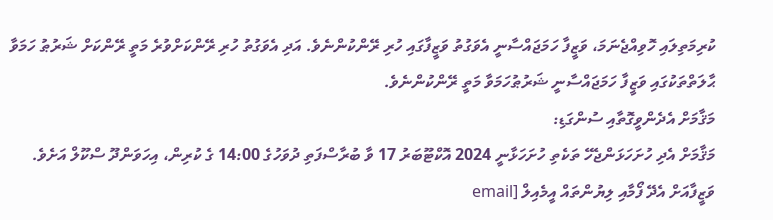ކުރިމަތިލައި ހޮވިއްޖެނަމަ، ވަޒީފާ ހަމަޖައްސާނީ އެވަގުތު ވަޒީފާގައި ހުރި ރޭންކުންނެވެ. އަދި އެވަގުތު ހުރި ރޭންކަށްވުރެ މަތީ ރޭންކަށް ޝަރުޠު ހަމަވާ ޙާލަތްތަކުގައި ވަޒީފާ ހަމަޖައްސާނީ ޝަރުޠުހަމަވާ މަތީ ރޭންކުންނެވެ.
މަޤާމަށް އެދެންވީގޮތާއި ސުންގަޑި:
މަޤާމަށް އެދި ހުށަހަޅަންޖެހޭ ތަކެތި ހުށަހަޅާނީ 2024 އޮކްޓޫބަރު 17 ވާ ބުރާސްފަތި ދުވަހުގެ 14:00 ގެ ކުރިން، އިހަވަންދޫ ސްކޫލް އަށެވެ. ވަޒީފާއަށް އެދޭ ފޯމާއި ލިޔުންތައް އީމެއިލް [email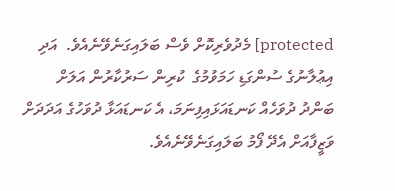protected] މެދުވެރިކޮށް ވެސް ބަލައިގަނެވޭނެއެވެ.  އަދި އިޢުލާނުގެ ސުންގަޑި ހަމަވުމުގެ  ކުރިން ސަރުކާރުން އަލަށް ބަންދު ދުވަހެއް ކަނޑައަޅައިފިނަމަ، އެ ކަނޑައަޅާ ދުވަހުގެ އަދަދަށް ވަޒީފާއަށް އެދޭ ފޯމު ބަލައިގަނެވޭނެއެވެ.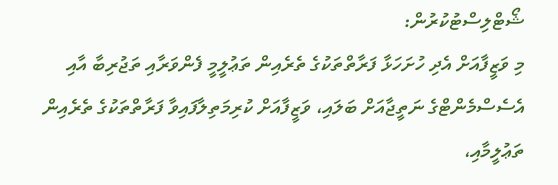ޝޯޓްލިސްޓުކުރުން:
މި ވަޒީފާއަށް އެދި ހުށަހަޅާ ފަރާތްތަކުގެ ތެރެއިން ތަޢުލީމީ ފެންވަރާއި ތަޖުރިބާ އާއި އެސެސްމެންޓްގެ ނަތީޖާއަށް ބަލައި، ވަޒީފާއަށް ކުރިމަތިލާފައިވާ ފަރާތްތަކުގެ ތެރެއިން ތަޢުލީމާއި،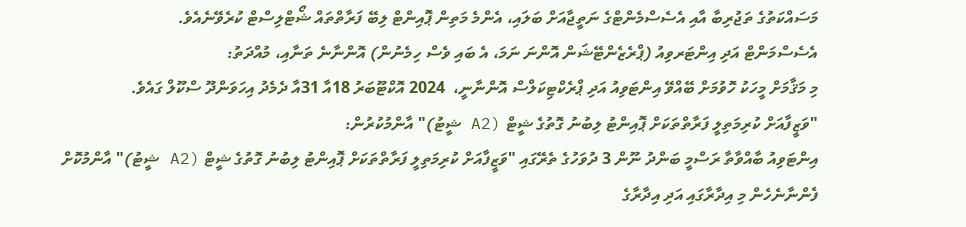މަސައްކަތުގެ ތަޖުރިބާ އާއި އެސެސްމެންޓްގެ ނަތީޖާއަށް ބަލައި، އެންމެ މަތިން ޕޮއިންޓް ލިބޭ ފަރާތްތައް ޝޯޓްލިސްޓް ކުރެވޭނެއެވެ.
އެސެސްމަންޓް އަދި އިންޓަރވިއު (ޕްރެޒެންޓޭޝަން އޮންނަ ނަމަ، އެ ބައި ވެސް ހިމެނުން) އޮންނާނެ ތަނާއި، މުއްދަތު:
މި މަޤާމަށް މީހަކު ހޮވުމަށް ބޭއްވޭ އިންޓަވިއު އަދި ޕްރެކްޓިކަލްސް އޮންނާނީ،  2024 އޮކްޓޫބަރު 18އާ 31އާ ދެމެދު އިހަވަންދޫ ސްކޫލް ގައެވެ.
"ވަޒީފާއަށް ކުރިމަތިލީ ފަރާތްތަކަށް ޕޮއިންޓު ލިބުނު ގޮތުގެ ޝީޓް (A2 ޝީޓު)" އާންމުކުރުން:
އިންޓަވިއު ބާއްވާތާ ރަސްމީ ބަންދު ނޫން 3 ދުވަހުގެ ތެރޭގައި "ވަޒީފާއަށް ކުރިމަތިލީ ފަރާތްތަކަށް ޕޮއިންޓު ލިބުނު ގޮތުގެ ޝީޓް (A2 ޝީޓު)" އާންމުކޮށް ފެންނާނެހެން މި އިދާރާގައި އަދި އިދާރާގެ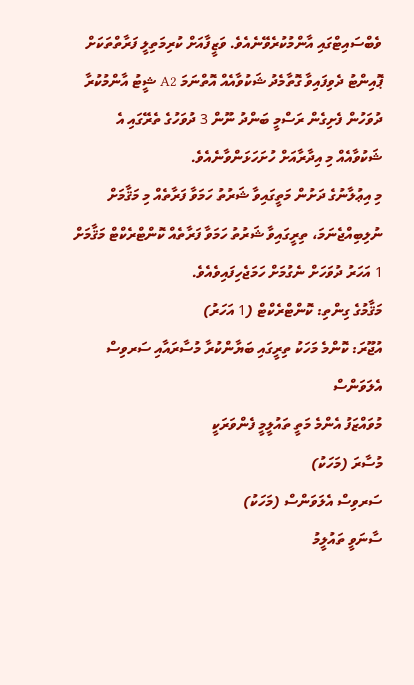ވެބްސައިޓްގައި އާންމުކުރެވޭނެއެވެ. ވަޒީފާއަށް ކުރިމަތިލީ ފަރާތްތަކަށް ޕޮއިންޓު ދެވިފައިވާ ގޮތާމެދު ޝަކުވާއެއް އޮތްނަމަ A2 ޝީޓު އާންމުކުރާ ދުވަހުން ފެށިގެން ރަސްމީ ބަންދު ނޫން 3 ދުވަހުގެ ތެރޭގައި އެ ޝަކުވާއެއް މި އިދާރާއަށް ހުށަހަޅަންވާނެއެވެ.
މި އިޢުލާނުގެ ދަށުން މަތީގައިވާ ޝަރުތު ހަމަވާ ފަރާތެއް މި މަޤާމަށް ނުލިބިއްޖެނަމަ، ތިރީގައިވާ ޝަރުތު ހަމަވާ ފަރާތެއް ކޮންޓްރެކްޓް މަޤާމަށް 1 އަހަރު ދުވަހަށް ނެގުމަށް ހަމަޖެހިފައިވެއެވެ.
މަޤާމުގެ ގިންތި: ކޮންޓްރެކްޓް (1 އަހަރު)
އުޖޫރަ: ކޮންމެ މަހަކު ތިރީގައި ބަޔާންކުރާ މުސާރައާއި ސަރވިސް އެލަވަންސް
މުވައްޒަފު އެންމެ މަތީ ތައުލީމީ ފެންވަރަކީ
މުސާރަ (މަހަކު)
ސަރވިސް އެލަވަންސް (މަހަކު)
ސާނަވީ ތައުލީމު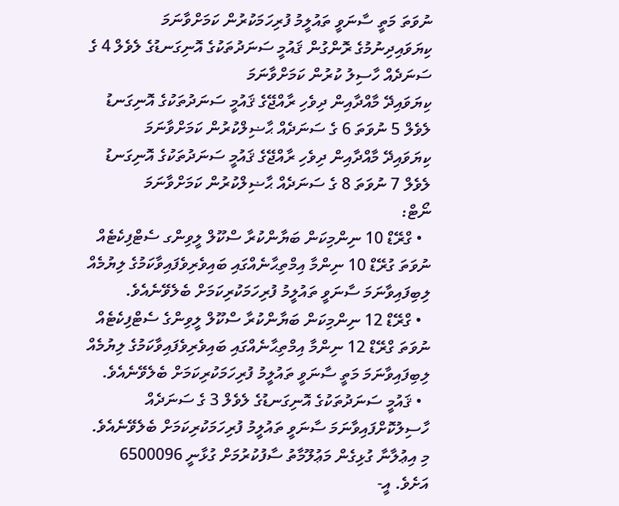ނުވަތަ މަތީ ސާނަވީ ތައުލީމު ފުރިހަމަކުރުން ކަމަށްވާނަމަ
ކިޔަވައިދިނުމުގެ ރޮންގުން ޤައުމީ ސަނަދުތަކުގެ އޮނިގަނޑުގެ ލެވެލް 4 ގެ ސަނަދެއް ހާސިލު ކުރުން ކަމަށްވާނަމަ
ކިޔަވައިދޭ މާއްދާއިން ދިވެހި ރާއްޖޭގެ ޤައުމީ ސަނަދުތަކުގެ އޮނިގަނޑު ލެވެލް 5 ނުވަތަ 6 ގެ ސަނަދެއް ޙާޟިލްކުރުން ކަމަށްވާނަމަ
ކިޔަވައިދޭ މާއްދާއިން ދިވެހި ރާއްޖޭގެ ޤައުމީ ސަނަދުތަކުގެ އޮނިގަނޑު ލެވެލް 7 ނުވަތަ 8 ގެ ސަނަދެއް ޙާޟިލްކުރުން ކަމަށްވާނަމަ
ނޯޓް:
  • ގްރޭޑް 10 ނިންމިކަން ބަޔާންކުރާ ސްކޫލް ލީވިންގ ސެޓްފިކެޓެއް ނުވަތަ ގުރޭޑް 10 ނިންމާ އިމްތިޙާނެއްގައި ބައިވެރިވެފައިވާކަމުގެ ލިޔުމެއް ލިބިފައިވާނަމަ ސާނަވީ ތައުލީމު ފުރިހަމަކުރިކަމަށް ބެލެވޭނެއެވެ.
  • ގްރޭޑް 12 ނިންމިކަން ބަޔާންކުރާ ސްކޫލް ލީވިންގެ ސެޓްފިކެޓެއް ނުވަތަ ގްރޭޑް 12 ނިންމާ އިމްތިޙާނެއްގައި ބައިވެރިވެފައިވާކަމުގެ ލިޔުމެއް ލިބިފައިވާނަމަ މަތީ ސާނަވީ ތައުލީމު ފުރިހަމަކުރިކަމަށް ބެލެވޭނެއެވެ.
  • ޤައުމީ ސަނަދުތަކުގެ އޮނިގަނޑުގެ ލެވެލް 3 ގެ ސަނަދެއް ހާސިލުކޮށްފައިވާނަމަ ސާނަވީ ތައުލީމު ފުރިހަމަކުރިކަމަށް ބެލެވޭނެއެވެ.
މި އިޢުލާނާ ގުޅިގެން މަޢުލޫމާތު ސާފުކުރުމަށް ގުޅާނީ 6500096 އަށެވެ. އީ-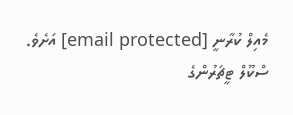މެއިލް ކުރާނީ [email protected] އަށެވެ.
ސްކޫލް ޓީޗަރުންގެ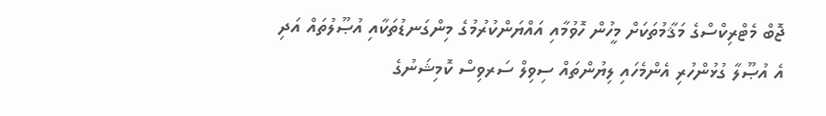ޖޮބް މެޓްރިކްސްގެ މަޤާމުތަކަށް މީހުން ހޮވުމާއި އައްޔަންކުރުމުގެ މިންގަނޑުތަކާއި އުޞޫލުތައް އަދި އެ އުޞޫލާ ގުޅުންހުރި އެންމެހައި ލިޔުންތައް ސިވިލް ސަރވިސް ކޮމިޝަނުގެ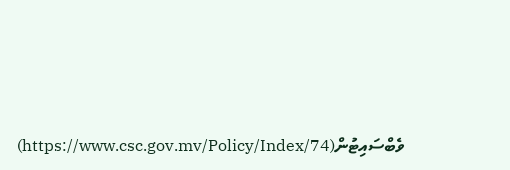ވެބްސައިޓުން(https://www.csc.gov.mv/Policy/Index/74)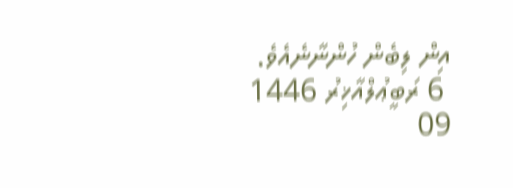އިން ލިބެން ހުންނާނެއެވެ.
 6 ރަބީޢުލްއާޚިރު 1446
09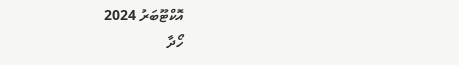އޮކްޓޫބަރު 2024
ހޯދާ